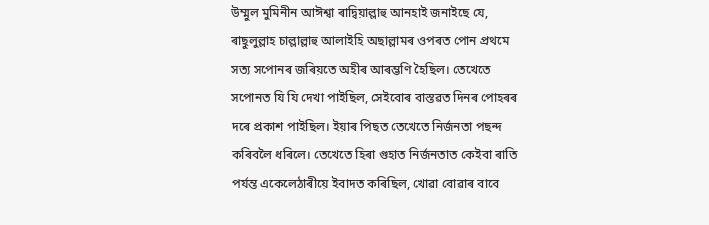উম্মুল মুমিনীন আঈশ্বা ৰাদ্বিয়াল্লাহু আনহাই জনাইছে যে, ৰাছুলুল্লাহ চাল্লাল্লাহু আলাইহি অছাল্লামৰ ওপৰত পোন প্ৰথমে সত্য সপোনৰ জৰিয়তে অহীৰ আৰম্ভণি হৈছিল। তেখেতে সপোনত যি যি দেখা পাইছিল, সেইবোৰ বাস্তৱত দিনৰ পোহৰৰ দৰে প্ৰকাশ পাইছিল। ইয়াৰ পিছত তেখেতে নিৰ্জনতা পছন্দ কৰিবলৈ ধৰিলে। তেখেতে হিৰা গুহাত নিৰ্জনতাত কেইবা ৰাতি পৰ্যন্ত একেলেঠাৰীয়ে ইবাদত কৰিছিল, খোৱা বোৱাৰ বাবে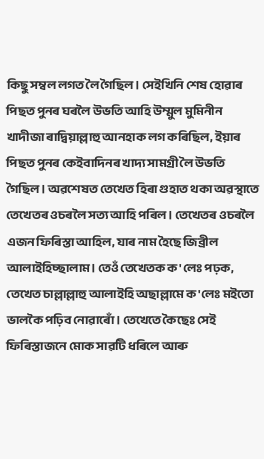কিছু সম্বল লগত লৈ গৈছিল। সেইখিনি শেষ হোৱাৰ পিছত পুনৰ ঘৰলৈ উভতি আহি উম্মুল মুমিনীন খাদীজা ৰাদ্বিয়াল্লাহু আনহাক লগ কৰিছিল, ইয়াৰ পিছত পুনৰ কেইবাদিনৰ খাদ্য সামগ্ৰী লৈ উভতি গৈছিল। অৱশেষত তেখেত হিৰা গুহাত থকা অৱস্থাতে তেখেতৰ ওচৰলৈ সত্য আহি পৰিল। তেখেতৰ ওচৰলৈ এজন ফিৰিস্তা আহিল, যাৰ নাম হৈছে জিব্ৰীল আলাইহিচ্ছালাম। তেওঁ তেখেতক ক'লেঃ পঢ়ক, তেখেত চাল্লাল্লাহু আলাইহি অছাল্লামে ক'লেঃ মইতো ভালকৈ পঢ়িব নোৱাৰোঁ। তেখেতে কৈছেঃ সেই ফিৰিস্তাজনে মোক সাৱটি ধৰিলে আৰু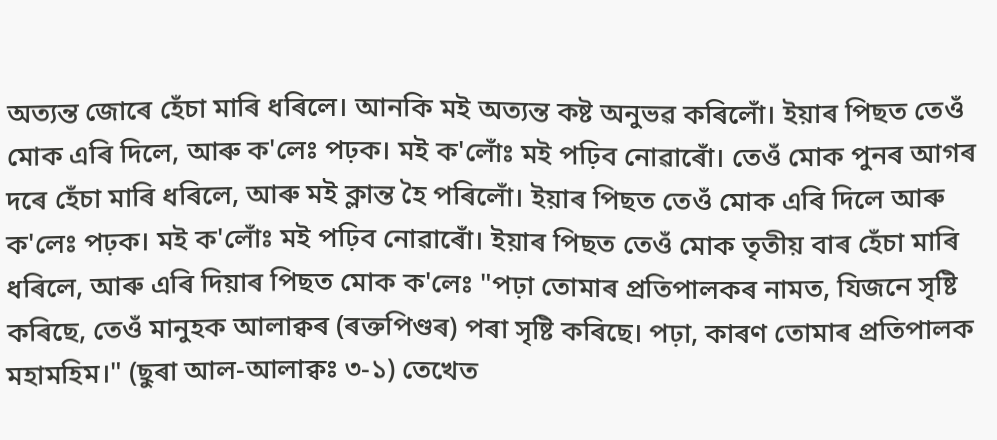অত্যন্ত জোৰে হেঁচা মাৰি ধৰিলে। আনকি মই অত্যন্ত কষ্ট অনুভৱ কৰিলোঁ। ইয়াৰ পিছত তেওঁ মোক এৰি দিলে, আৰু ক'লেঃ পঢ়ক। মই ক'লোঁঃ মই পঢ়িব নোৱাৰোঁ। তেওঁ মোক পুনৰ আগৰ দৰে হেঁচা মাৰি ধৰিলে, আৰু মই ক্লান্ত হৈ পৰিলোঁ। ইয়াৰ পিছত তেওঁ মোক এৰি দিলে আৰু ক'লেঃ পঢ়ক। মই ক'লোঁঃ মই পঢ়িব নোৱাৰোঁ। ইয়াৰ পিছত তেওঁ মোক তৃতীয় বাৰ হেঁচা মাৰি ধৰিলে, আৰু এৰি দিয়াৰ পিছত মোক ক'লেঃ "পঢ়া তোমাৰ প্ৰতিপালকৰ নামত, যিজনে সৃষ্টি কৰিছে, তেওঁ মানুহক আলাক্বৰ (ৰক্তপিণ্ডৰ) পৰা সৃষ্টি কৰিছে। পঢ়া, কাৰণ তোমাৰ প্ৰতিপালক মহামহিম।" (ছুৰা আল-আলাক্বঃ ৩-১) তেখেত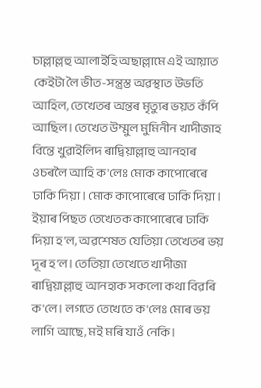চাল্লাল্লহু আলাইহি অছাল্লামে এই আয়াত কেইটা লৈ ভীত-সন্ত্ৰস্ত অৱস্থাত উভতি আহিল, তেখেতৰ অন্তৰ মৃত্যুৰ ভয়ত কঁপি আছিল। তেখেত উম্মুল মুমিনীন খাদীজাহ বিন্তে খুৱাইলিদ ৰাদ্বিয়াল্লাহু আনহাৰ ওচৰলৈ আহি ক'লেঃ মোক কাপোৰেৰে ঢাকি দিয়া। মোক কাপোৰেৰে ঢাকি দিয়া। ইয়াৰ পিছত তেখেতক কাপোৰেৰে ঢাকি দিয়া হ'ল, অৱশেষত যেতিয়া তেখেতৰ ভয় দূৰ হ'ল। তেতিয়া তেখেতে খাদীজা ৰাদ্বিয়াল্লাহু আনহাক সকলো কথা বিৱৰি ক'লে। লগতে তেখেতে ক'লেঃ মোৰ ভয় লাগি আছে, মই মৰি যাওঁ নেকি।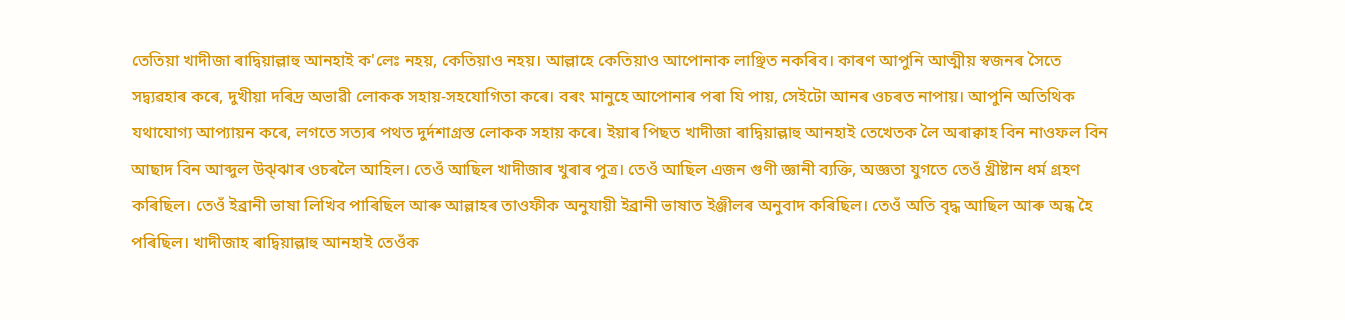তেতিয়া খাদীজা ৰাদ্বিয়াল্লাহু আনহাই ক'লেঃ নহয়, কেতিয়াও নহয়। আল্লাহে কেতিয়াও আপোনাক লাঞ্ছিত নকৰিব। কাৰণ আপুনি আত্মীয় স্বজনৰ সৈতে সদ্ব্যৱহাৰ কৰে, দুখীয়া দৰিদ্ৰ অভাৱী লোকক সহায়-সহযোগিতা কৰে। বৰং মানুহে আপোনাৰ পৰা যি পায়, সেইটো আনৰ ওচৰত নাপায়। আপুনি অতিথিক যথাযোগ্য আপ্যায়ন কৰে, লগতে সত্যৰ পথত দুৰ্দশাগ্ৰস্ত লোকক সহায় কৰে। ইয়াৰ পিছত খাদীজা ৰাদ্বিয়াল্লাহু আনহাই তেখেতক লৈ অৰাক্বাহ বিন নাওফল বিন আছাদ বিন আব্দুল উঝ্ঝাৰ ওচৰলৈ আহিল। তেওঁ আছিল খাদীজাৰ খুৰাৰ পুত্ৰ। তেওঁ আছিল এজন গুণী জ্ঞানী ব্যক্তি, অজ্ঞতা যুগতে তেওঁ খ্ৰীষ্টান ধৰ্ম গ্ৰহণ কৰিছিল। তেওঁ ইব্ৰানী ভাষা লিখিব পাৰিছিল আৰু আল্লাহৰ তাওফীক অনুযায়ী ইব্ৰানী ভাষাত ইঞ্জীলৰ অনুবাদ কৰিছিল। তেওঁ অতি বৃদ্ধ আছিল আৰু অন্ধ হৈ পৰিছিল। খাদীজাহ ৰাদ্বিয়াল্লাহু আনহাই তেওঁক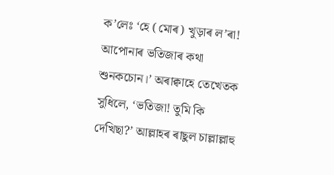ক’লেঃ ‘হে (মোৰ) খুড়াৰ ল’ৰা! আপোনাৰ ভতিজাৰ কথা শুনকচোন।’ অৰাক্বাহে তেখেতক সুধিলে, ‘ভতিজা! তুমি কি দেখিছা?’ আল্লাহৰ ৰাছুল চাল্লাল্লাহু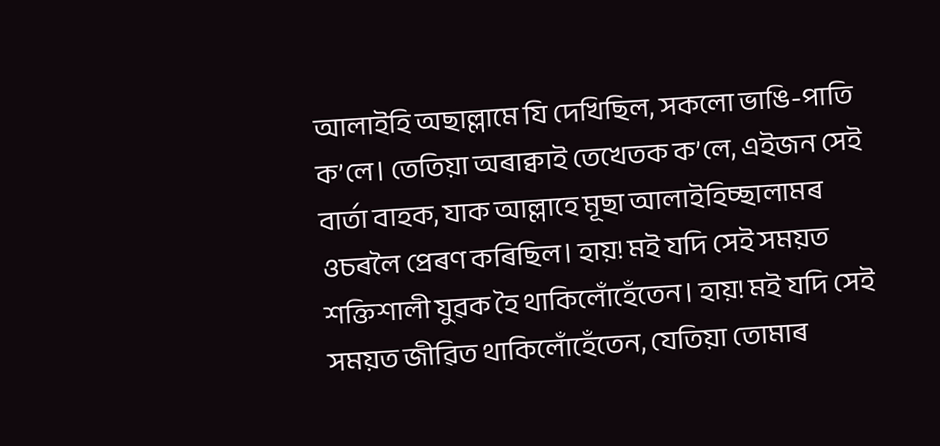আলাইহি অছাল্লামে যি দেখিছিল, সকলো ভাঙি-পাতি ক’লে। তেতিয়া অৰাক্বাই তেখেতক ক’লে, এইজন সেই বাৰ্তা বাহক, যাক আল্লাহে মূছা আলাইহিচ্ছালামৰ ওচৰলৈ প্ৰেৰণ কৰিছিল। হায়! মই যদি সেই সময়ত শক্তিশালী যুৱক হৈ থাকিলোঁহেঁতেন। হায়! মই যদি সেই সময়ত জীৱিত থাকিলোঁহেঁতেন, যেতিয়া তোমাৰ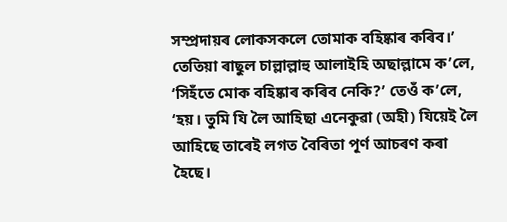সম্প্ৰদায়ৰ লোকসকলে তোমাক বহিষ্কাৰ কৰিব।’ তেতিয়া ৰাছুল চাল্লাল্লাহু আলাইহি অছাল্লামে ক’লে, ‘সিহঁতে মোক বহিষ্কাৰ কৰিব নেকি?’ তেওঁ ক’লে, ‘হয়। তুমি যি লৈ আহিছা এনেকুৱা (অহী) যিয়েই লৈ আহিছে তাৰেই লগত বৈৰিতা পূৰ্ণ আচৰণ কৰা হৈছে।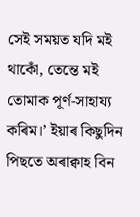সেই সময়ত যদি মই থাকোঁ, তেন্তে মই তোমাক পূৰ্ণ-সাহায্য কৰিম।’ ইয়াৰ কিছুদিন পিছতে অৰাক্বাহ বিন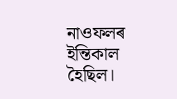নাওফলৰ ইন্তিকাল হৈছিল।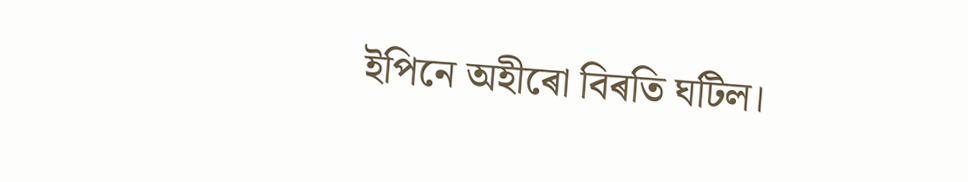ইপিনে অহীৰো বিৰতি ঘটিল।